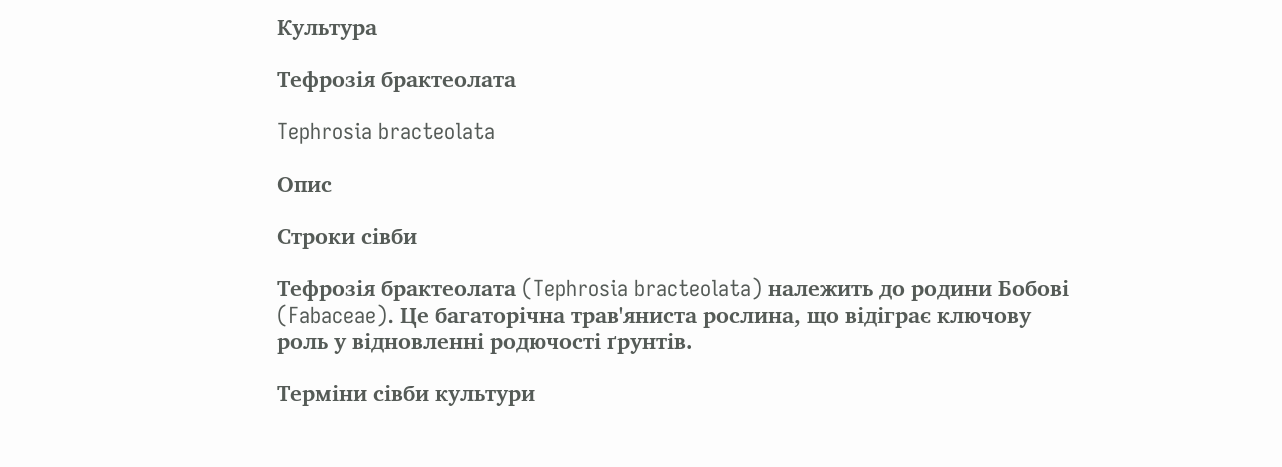Культура

Тефрозія брактеолата

Tephrosia bracteolata

Опис

Строки сівби

Тефрозія брактеолата (Tephrosia bracteolata) належить до родини Бобові (Fabaceae). Це багаторічна трав'яниста рослина, що відіграє ключову роль у відновленні родючості ґрунтів.

Терміни сівби культури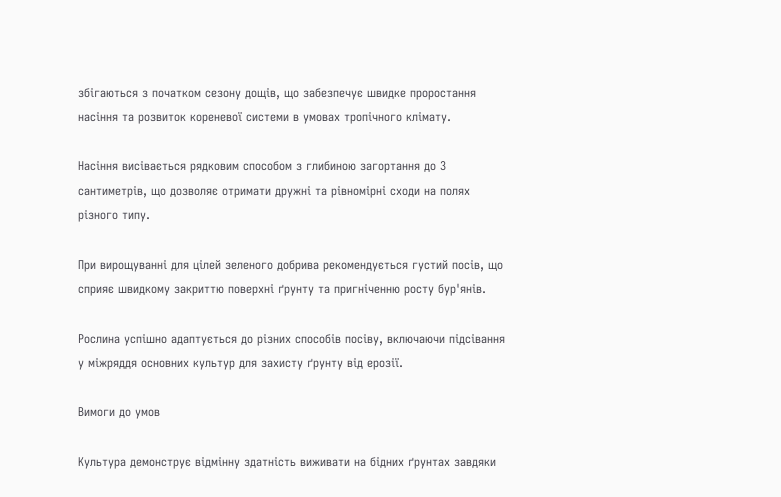збігаються з початком сезону дощів, що забезпечує швидке проростання насіння та розвиток кореневої системи в умовах тропічного клімату.

Насіння висівається рядковим способом з глибиною загортання до 3 сантиметрів, що дозволяє отримати дружні та рівномірні сходи на полях різного типу.

При вирощуванні для цілей зеленого добрива рекомендується густий посів, що сприяє швидкому закриттю поверхні ґрунту та пригніченню росту бур'янів.

Рослина успішно адаптується до різних способів посіву, включаючи підсівання у міжряддя основних культур для захисту ґрунту від ерозії.

Вимоги до умов

Культура демонструє відмінну здатність виживати на бідних ґрунтах завдяки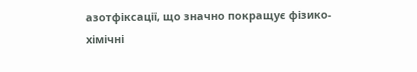азотфіксації, що значно покращує фізико-хімічні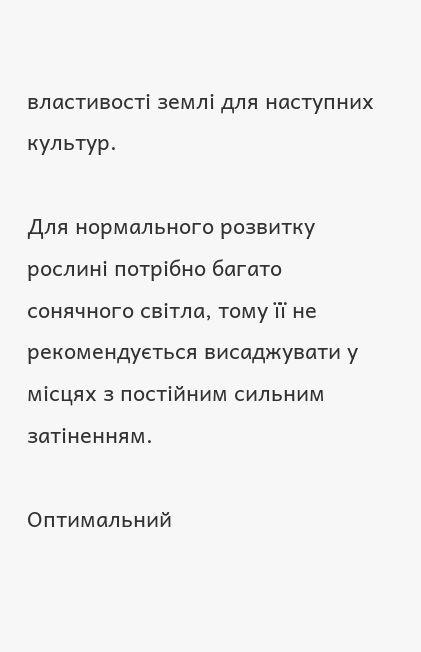властивості землі для наступних культур.

Для нормального розвитку рослині потрібно багато сонячного світла, тому її не рекомендується висаджувати у місцях з постійним сильним затіненням.

Оптимальний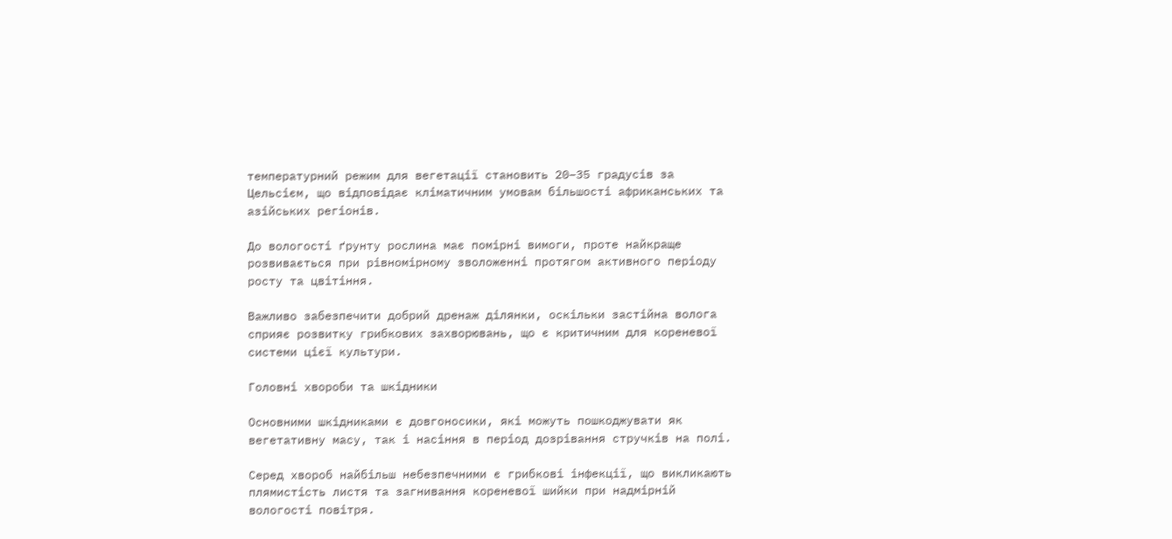температурний режим для вегетації становить 20–35 градусів за Цельсієм, що відповідає кліматичним умовам більшості африканських та азійських регіонів.

До вологості ґрунту рослина має помірні вимоги, проте найкраще розвивається при рівномірному зволоженні протягом активного періоду росту та цвітіння.

Важливо забезпечити добрий дренаж ділянки, оскільки застійна волога сприяє розвитку грибкових захворювань, що є критичним для кореневої системи цієї культури.

Головні хвороби та шкідники

Основними шкідниками є довгоносики, які можуть пошкоджувати як вегетативну масу, так і насіння в період дозрівання стручків на полі.

Серед хвороб найбільш небезпечними є грибкові інфекції, що викликають плямистість листя та загнивання кореневої шийки при надмірній вологості повітря.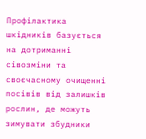Профілактика шкідників базується на дотриманні сівозміни та своєчасному очищенні посівів від залишків рослин, де можуть зимувати збудники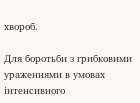хвороб.

Для боротьби з грибковими ураженнями в умовах інтенсивного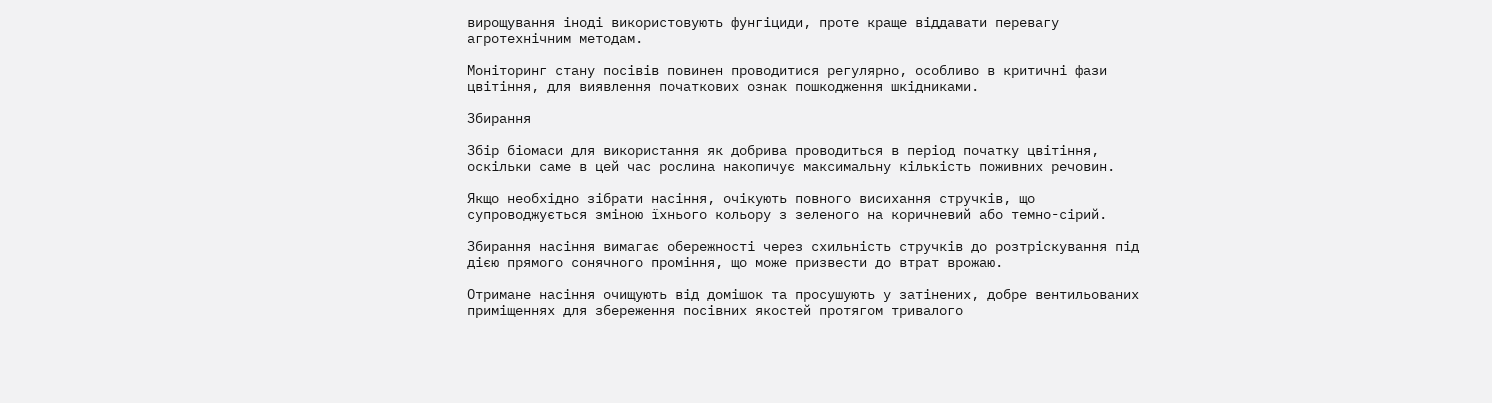вирощування іноді використовують фунгіциди, проте краще віддавати перевагу агротехнічним методам.

Моніторинг стану посівів повинен проводитися регулярно, особливо в критичні фази цвітіння, для виявлення початкових ознак пошкодження шкідниками.

Збирання

Збір біомаси для використання як добрива проводиться в період початку цвітіння, оскільки саме в цей час рослина накопичує максимальну кількість поживних речовин.

Якщо необхідно зібрати насіння, очікують повного висихання стручків, що супроводжується зміною їхнього кольору з зеленого на коричневий або темно-сірий.

Збирання насіння вимагає обережності через схильність стручків до розтріскування під дією прямого сонячного проміння, що може призвести до втрат врожаю.

Отримане насіння очищують від домішок та просушують у затінених, добре вентильованих приміщеннях для збереження посівних якостей протягом тривалого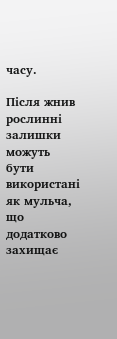часу.

Після жнив рослинні залишки можуть бути використані як мульча, що додатково захищає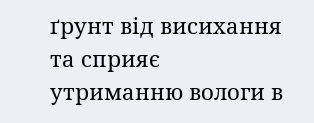ґрунт від висихання та сприяє утриманню вологи в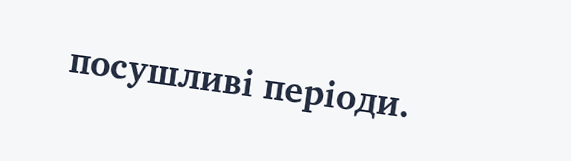посушливі періоди.